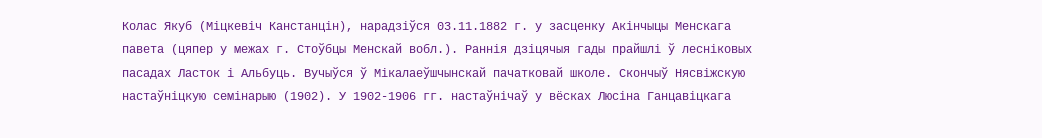Колас Якуб (Міцкевіч Канстанцін), нарадзіўся 03.11.1882 г. у засценку Акінчыцы Менскага павета (цяпер у межах г. Стоўбцы Менскай вобл.). Раннія дзіцячыя гады прайшлі ў лесніковых пасадах Ласток і Альбуць. Вучыўся ў Мікалаеўшчынскай пачатковай школе. Скончыў Нясвіжскую настаўніцкую семінарыю (1902). У 1902-1906 гг. настаўнічаў у вёсках Люсіна Ганцавіцкага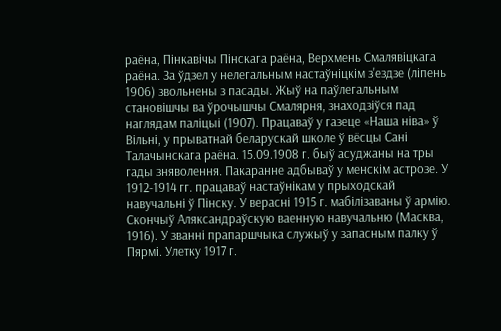раёна, Пінкавічы Пінскага раёна, Верхмень Смалявіцкага раёна. За ўдзел у нелегальным настаўніцкім з'ездзе (ліпень 1906) звольнены з пасады. Жыў на паўлегальным становішчы ва ўрочышчы Смалярня, знаходзіўся пад наглядам паліцыі (1907). Працаваў у газеце «Наша ніва» ў Вільні, у прыватнай беларускай школе ў вёсцы Сані Талачынскага раёна. 15.09.1908 г. быў асуджаны на тры гады зняволення. Пакаранне адбываў у менскім астрозе. У 1912-1914 гг. працаваў настаўнікам у прыходскай навучальні ў Пінску. У верасні 1915 г. мабілізаваны ў армію. Скончыў Аляксандраўскую ваенную навучальню (Масква, 1916). У званні прапаршчыка служыў у запасным палку ў Пярмі. Улетку 1917 г.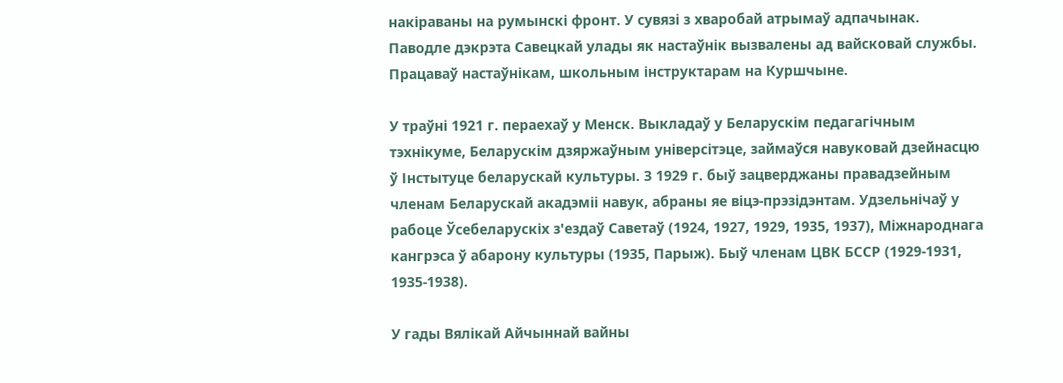накіраваны на румынскі фронт. У сувязі з хваробай атрымаў адпачынак. Паводле дэкрэта Савецкай улады як настаўнік вызвалены ад вайсковай службы. Працаваў настаўнікам, школьным інструктарам на Куршчыне.

У траўні 1921 г. пераехаў у Менск. Выкладаў у Беларускім педагагічным тэхнікуме, Беларускім дзяржаўным універсітэце, займаўся навуковай дзейнасцю ў Інстытуце беларускай культуры. З 1929 г. быў зацверджаны правадзейным членам Беларускай акадэміі навук, абраны яе віцэ-прэзідэнтам. Удзельнічаў у рабоце Ўсебеларускіх з'ездаў Саветаў (1924, 1927, 1929, 1935, 1937), Міжнароднага кангрэса ў абарону культуры (1935, Парыж). Быў членам ЦВК БССР (1929-1931, 1935-1938).

У гады Вялікай Айчыннай вайны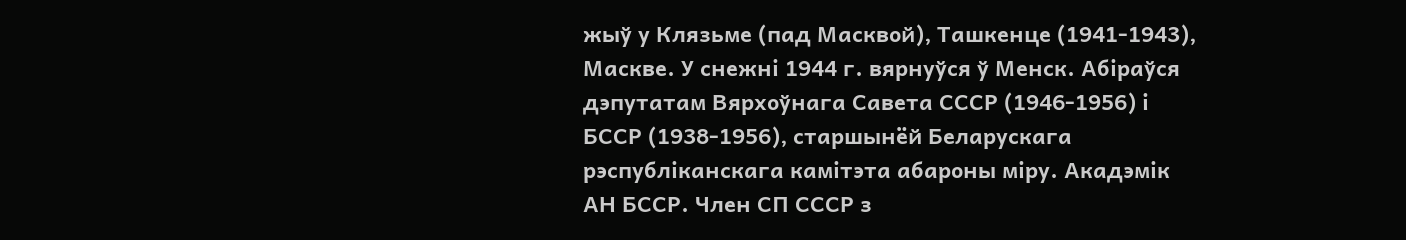жыў у Клязьме (пад Масквой), Ташкенце (1941-1943), Маскве. У снежні 1944 г. вярнуўся ў Менск. Абіраўся дэпутатам Вярхоўнага Савета СССР (1946-1956) і БССР (1938-1956), старшынёй Беларускага рэспубліканскага камітэта абароны міру. Акадэмік АН БССР. Член СП СССР з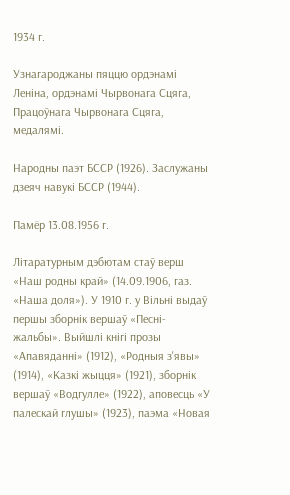1934 г.

Узнагароджаны пяццю ордэнамі Леніна, ордэнамі Чырвонага Сцяга, Працоўнага Чырвонага Сцяга, медалямі.

Народны паэт БССР (1926). Заслужаны дзеяч навукі БССР (1944).

Памёр 13.08.1956 г.

Літаратурным дэбютам стаў верш «Наш родны край» (14.09.1906, газ. «Наша доля»). У 1910 г. у Вільні выдаў першы зборнік вершаў «Песні-жальбы». Выйшлі кнігі прозы «Апавяданні» (1912), «Родныя з'явы» (1914), «Казкі жыцця» (1921), зборнік вершаў «Водгулле» (1922), аповесць «У палескай глушы» (1923), паэма «Новая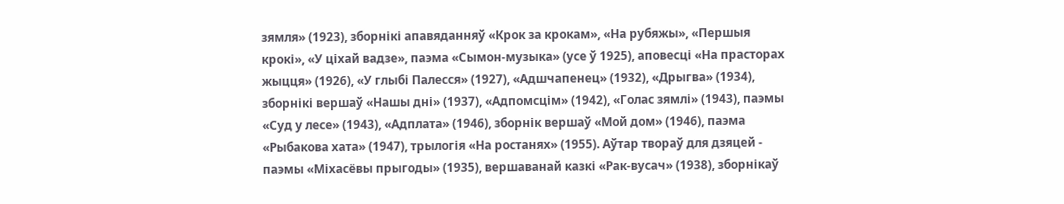зямля» (1923), зборнікі апавяданняў «Крок за крокам», «На рубяжы», «Першыя крокі», «У ціхай вадзе», паэма «Сымон-музыка» (усе ў 1925), аповесці «На прасторах жыцця» (1926), «У глыбі Палесся» (1927), «Адшчапенец» (1932), «Дрыгва» (1934), зборнікі вершаў «Нашы дні» (1937), «Адпомсцім» (1942), «Голас зямлі» (1943), паэмы «Суд у лесе» (1943), «Адплата» (1946), зборнік вершаў «Мой дом» (1946), паэма «Рыбакова хата» (1947), трылогія «На ростанях» (1955). Аўтар твораў для дзяцей - паэмы «Міхасёвы прыгоды» (1935), вершаванай казкі «Рак-вусач» (1938), зборнікаў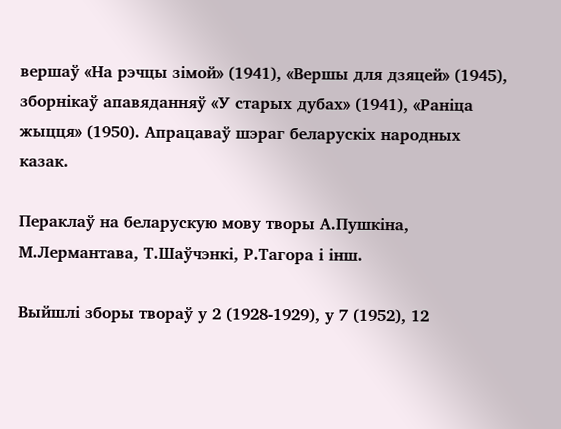вершаў «На рэчцы зімой» (1941), «Вершы для дзяцей» (1945), зборнікаў апавяданняў «У старых дубах» (1941), «Раніца жыцця» (1950). Апрацаваў шэраг беларускіх народных казак.

Пераклаў на беларускую мову творы А.Пушкіна, М.Лермантава, Т.Шаўчэнкі, Р.Тагора і інш.

Выйшлі зборы твораў у 2 (1928-1929), у 7 (1952), 12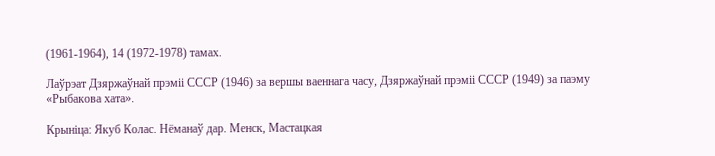(1961-1964), 14 (1972-1978) тамах.

Лаўрэат Дзяржаўнай прэміі СССР (1946) за вершы ваеннага часу, Дзяржаўнай прэміі СССР (1949) за паэму «Рыбакова хата».

Крыніца: Якуб Колас. Нёманаў дар. Менск, Мастацкая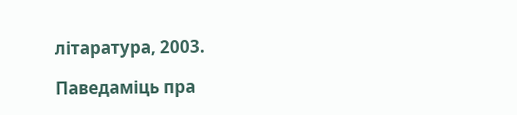літаратура, 2003.

Паведаміць пра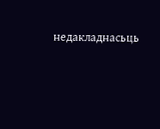недакладнасьць